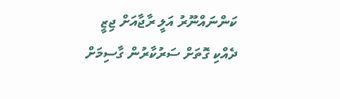ކަންނައްނޫރު އަލީ ރާޖާއަށް ޖިޒީ ދެއްކި ގޮތަށް ސަރުކާރުން ގާސިމަށް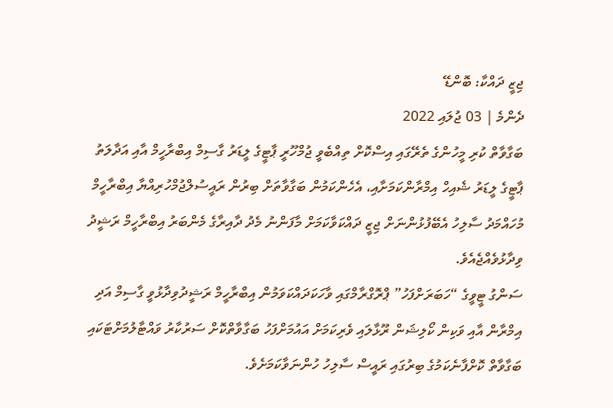ޖިޒީ ދައްކާ: ބޮންޑޭ
ދެންމެ | 03 ޖުލައި 2022
ބަގާވާތް ކުރި މީހުންގެ ތެރޭގައި އިސްކޮށް ތިއްބެވީ ޖުމްހޫރީ ޕާޓީގެ ލީޑަރު ގާސިމް އިބްރާހީމް އާއި އަދާލަތު ޕާޓީގެ ލީޑަރު ޝެއިހް އިމްރާންކަމަށާއި، އެހެންކަމުން ބަގާވާތަށް ބިރުން ރައީސުލްޖުމްހުރިއްޔާ އިބްރާހީމް މުހައްމަދު ސާލިހު އެބޭފުޅުންނަށް ޖިޒީ ދައްކަވާކަމަށް މާފަންނު މެދު ދާއިރާގެ މެންބަރު އިބްރާހީމް ރަޝީދު ވިދާޅުވެއްޖެއެވެ.
ސަންގު ޓީވީގެ “ހަބަރަށްފަހު” ޕްރޮގްރާމްގައި ވާހަކަދައްކަވަމުން އިބްރާހީމް ރަޝީދުވިދާޅުވީ ގާސިމް އަދި އިމްރާން އާއި ވަކިން ކޯލިޝަން ރޫޅާލައި ވެރިކަމަށް އައުމަށްފަހު ބަގާވާތްކޮށް ސަރުކާރު ވައްޓާލުމަށްޓަކައި ބަގާވާތް ކޮށްފާނެކަމުގެ ބިރުގައި ރައީސް ސާލިހު ހުންނަވާކަމަށެވެ.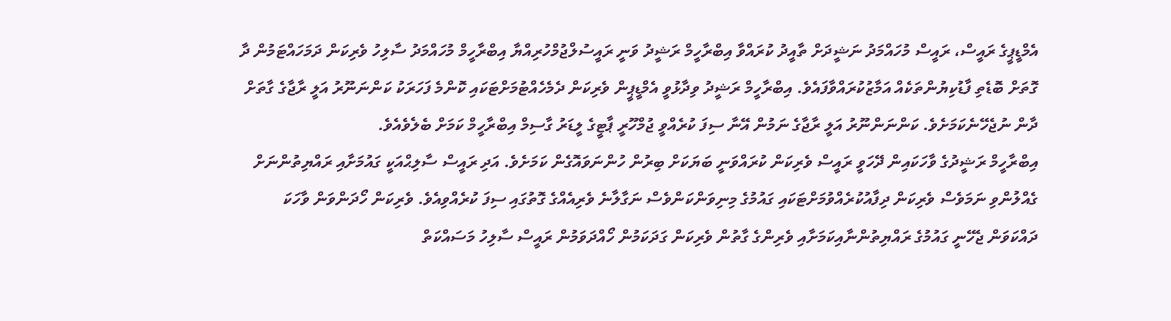އެމްޑީޕީގެ ރައީސް، ރައީސް މުހައްމަދު ނަޝީދަށް ތާއީދު ކުރައްވާ އިބްރާހީމް ރަޝީދު ވަނީ ރައީސުލްޖުމްހުރިއްޔާ އިބްރާހީމް މުހައްމަދު ސާލިހު ވެރިކަން ދަމަހައްޓަމުން ދާ ގޮތަށް ބޮޑެތި ފާޑުކިޔުންތަކެއް އަމާޒުކުރައްވާފައެވެ. އިބްރާހީމް ރަޝީދު ވިދާޅުވީ އެމްޑީޕީން ވެރިކަން ދެމެހެއްޓުމަށްޓަކައި ކޮންމެ ފަހަރަކު ކަންނަނޫރު އަލީ ރާޖާގެ ގާތަށް ދާން ނުޖެހޭނެކަމަށެވެ. ކަންނަންނޫރު އަލީ ރާޖާގެ ނަމުން އޭނާ ސިފަ ކުރެއްވީ ޖުމްހޫރީ ޕާޓީގެ ލީޑަރު ގާސިމް އިބްރާހީމް ކަމަށް ބެލެވެއެވެ.
އިބްރާހީމް ރަޝީދުގެ ވާހަކައިން ދޭހަވީ ރައީސް ވެރިކަން ކުރައްވަނީ ބަޔަކަށް ބިރުން ހުންނަވައޮގެން ކަމަށެވެ. އަދި ރައީސް ސާލިޙްއަކީ ގައުމަށާއި ރައްޔިތުންނަށް ގެއްލުންވި ނަމަވެސް ވެރިކަން ދިފާއުކުރެއްވުމަށްޓަކައި ގައުމުގެ މިނިވަންކަންވެސް ނަގާލާނެ ވެރިއެއްގެ ގޮތުގައި ސިފަ ކުރެއްވިއެވެ. ވެރިކަން ހޯދަންވަން ވާހަކަ ދައްކަވަން ޖެހޭނީ ގައުމުގެ ރައްޔިތުންނާއިކަމަށާއި ވެރިންގެ ގާތުން ވެރިކަން ގަދަކަމުން ހޯއްދަވަމުން ރައީސް ސާލިހު މަސައްކަތް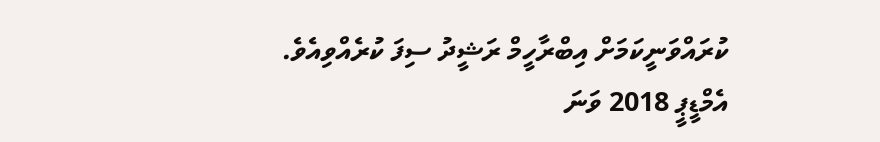ކުރައްވަނީކަމަށް އިބްރާހީމް ރަޝީދު ސިފަ ކުރެއްވިއެވެ.
އެމްޑީޕީ 2018 ވަނަ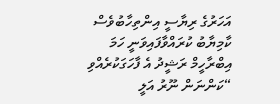އަހަރުގެ ރިޔާސީ އިންތިހާބުވެސް ކާމިޔާބު ކުރައްވާފައިވަނީ ހަމަ އިބްރާހީމް ރަޝީދު އެ ފާހަގަކުރެއްވި “ކަންނަން ނޫރު އަލީ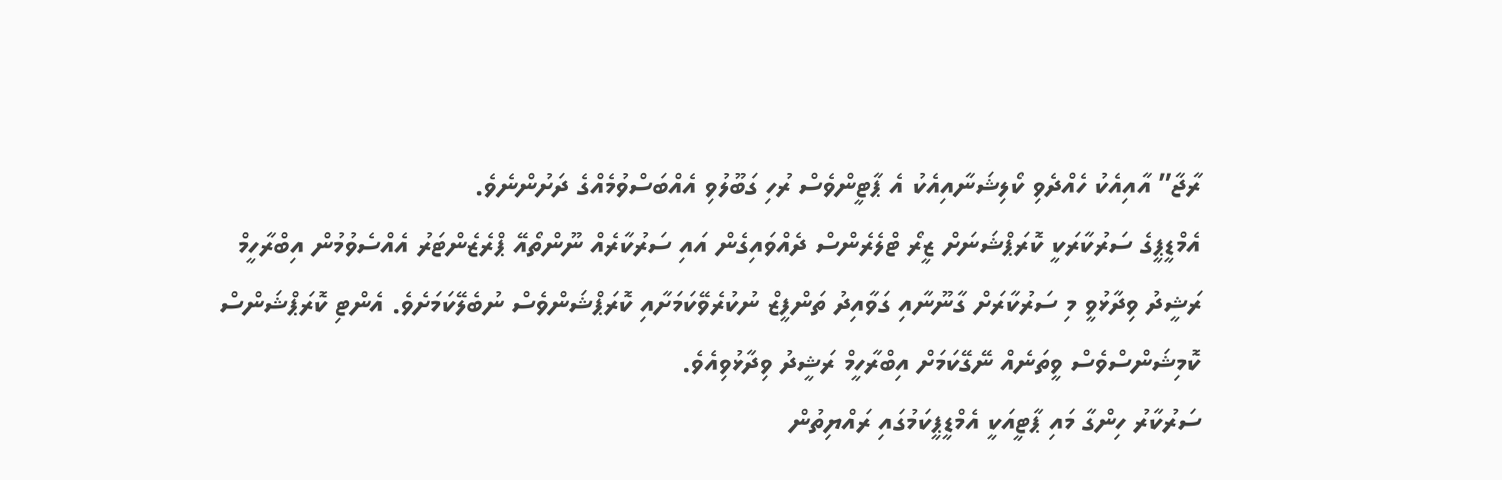ރާޖާ” އާއިއެކު ހެއްދެވި ކޯލިޝަނާއިއެކު އެ ޕާޓީންވެސް ރުހި ގަބޫލުވި އެއްބަސްވުމެއްގެ ދަށުންނެވެ.
އެމްޑީޕީގެ ސަރުކާރަކީ ކޮރަޕްޝަނަށް ޒީރޯ ޓްލެރެންސް ދެއްވައިގެން އައި ސަރުކާރެއް ނޫންތޯއޭ ޕްރެޒެންޓަރު އެއްސެވުމުން އިބްރާހީމް ރަޝީދު ވިދާޅުވީ މި ސަރުކާރަށް ގާނޫނާއި ގަވާއިދު ތަންފީޒް ނުކުރެވޭކަމަށާއި ކޮރަޕްޝަންވެސް ނުބެލޭކަމަށެވެ. އެންޓި ކޮރަޕްޝަންސް ކޮމިޝަންސްވެސް ވީތަނެއް ނޭގޭކަމަށް އިބްރާހީމް ރަޝީދު ވިދާޅުވިއެވެ.
ސަރުކާރު ހިންގާ މައި ޕާޓީއަކީ އެމްޑީޕީކަމުގައި ރައްޔިތުން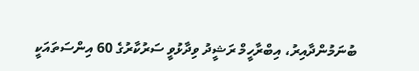ބުނަމުންދާއިރު، އިބްރާހީމް ރަޝީދު ވިދާޅުވީ ސަރުކާރުގެ 60 އިންސަތައަކީ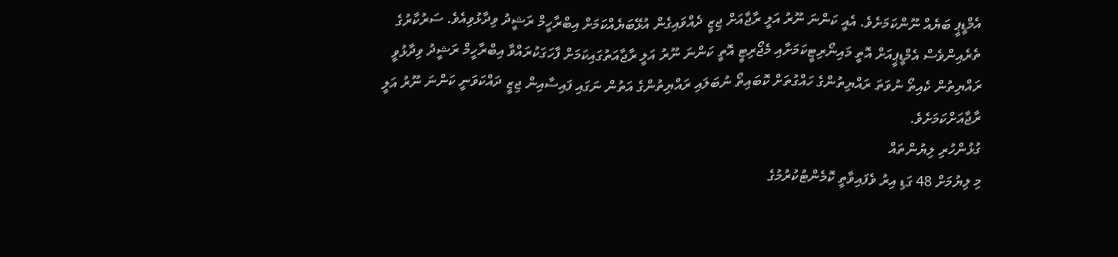އެމްޑީޕީ ބަޔެއް ނޫންކަމަށެވެ. އެއީ ކަންނަ ނޫރު އަލީ ރާޖާއަށް ޖިޒީ ދެއްވައިގެން އުޅޭބަޔެއްކަމަށް އިބްރާހީމް ރަޝީދު ވިދާޅުވިއެވެ. ސަރުކާރުގެ ތެރެއިންވެސް އެމްޑީޕީއަށް އޮތީ މައިނޯރިޓީކަމަށާއި މެޖޯރިޓީ އޮތީ ކަންނަ ނޫރު އަލީ ރާޖާއަތުގައިކަމަށް ފާހަގަކުރައްވާ އިބްރާހީމް ރަޝީދު ވިދާޅުވީ ރައްޔިތުން ކެއިތޯ ނުވަތަ ރައްޔިތުންގެ ހައްގުތަށް ކޮބައިތޯ ނުބަލައި ރައްޔިތުންގެ އަތުން ނަގައި ފައިސާއިން ޖިޒީ ދައްކަވަނީ ކަންނަ ނޫރު އަލީ ރާޖާއަށްކަމަށެވެ.
ގުޅުންހުރި ލިޔުންތައް
މި ލިޔުމަށް 48 ގަޑި އިރު ވެފައިވާތީ ކޮމެންޓުކުރުމުގެ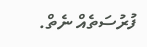ފުރުސަތެއް ނެތް.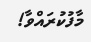މާފުކުރައްވާ!